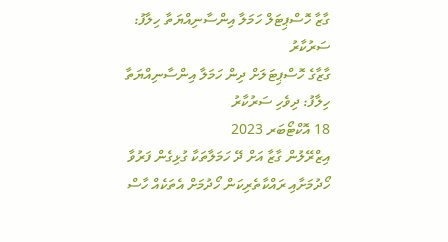ގާޒާ ހޮސްޕިޓަލް ހަމަލާ އިންސާނިއްޔަތާ ހިލާފު: ސަރުކާރު
ގާޒާގެ ހޮސްޕިޓަލަށް ދިން ހަމަލާ އިންސާނިއްޔަތާ ހިލާފު: ދިވެހި ސަރުކާރު
18 އޮކްޓޯބަރ 2023
އިޒްރޭލުން ގާޒާ އަށް ދޭ ހަމަލާތަކާ ގުޅިގެން ފަރުވާ ހޯދުމަށާއި ރައްކާތެރިކަން ހޯދުމަށް އެތަކެއް ހާސް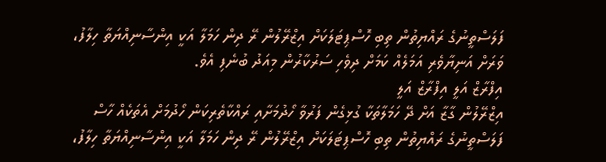ފަލަސްތީނުގެ ރައްޔިތުން ތިބި ހޮސްޕިޓަލަކަށް އިޒްރޭލުން ރޭ ދިން ހަމަލާ އަކީ އިންސާނިއްޔަތާ ހިލާފު، ވަރަށް އަނިޔާވެރި އަމަލެއް ކަމަށް ދިވެހި ސަރުކާރުން މިއަދު ބުނެފި އެވެ.
އިފްރާޒް އަލީ އިފްރާޒް އަލީ
އިޒްރޭލުން ގާޒާ އަށް ދޭ ހަމަލާތަކާ ގުޅިގެން ފަރުވާ ހޯދުމަށާއި ރައްކާތެރިކަން ހޯދުމަށް އެތަކެއް ހާސް ފަލަސްތީނުގެ ރައްޔިތުން ތިބި ހޮސްޕިޓަލަކަށް އިޒްރޭލުން ރޭ ދިން ހަމަލާ އަކީ އިންސާނިއްޔަތާ ހިލާފު،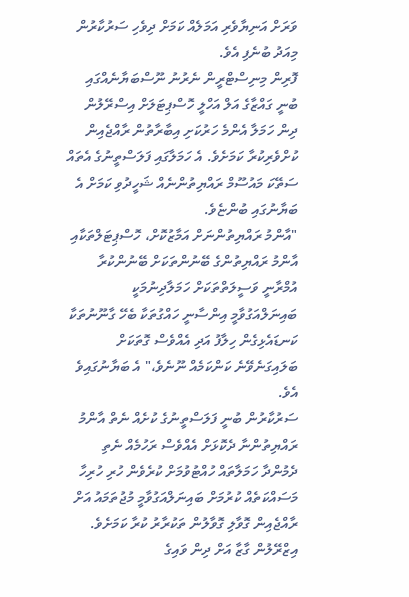ވަރަށް އަނިޔާވެރި އަމަލެއް ކަމަށް ދިވެހި ސަރުކާރުން މިއަދު ބުނެފި އެވެ.
ފޮރިން މިނިސްޓްރީން ނެރުނު ނޫސްބަޔާނެއްގައި ބުނީ ގައްޒާގެ އަލް އަހްލީ ހޮސްޕިޓަލަށް އިސްރޭލުން ދިން ހަމަލާ އެންމެ ހަރުކަށި އިބާރާތުން ރާއްޖެއިން ކުށްވެރިކުރާ ކަމަށެވެ. އެ ހަމަލާގައި ފަލަސްތީނުގެ އެތައް ސަތޭކަ މައުސޫމް ރައްޔިތުންނެއް ޝަހީދުވި ކަމަށް އެ ބަޔާނުގައި ބުންޏެވެ.
"އާންމު ރައްޔިތުންނަށް އަމާޒުކޮށް، ހޮސްޕިޓަލްތަކާއި އާންމު ރައްޔިތުންގެ ބޭނުންތަކަށް ބޭނުންކުރާ އުމްރާނީ ވަސީލަތްތަކަށް ހަމަލާދިނުމަކީ ބައިނަލްއަގުވާމީ އިންސާނީ ހައްގުތަކާ ބެހޭ ގާނޫނުތަކާ ކަނޑައެޅިގެން ހިލާފު އަދި އެއްވެސް ގޮތަކަށް ބަލައިގަނެވޭނެ ކަންކަމެއް ނޫނެވެ،" އެ ބަޔާނުގައިވެ އެވެ.
ސަރުކާރުން ބުނީ ފަލަސްތީނުގެ ކުށެއް ނެތް އާންމު ރައްޔިތުންނާ ދެކޮޅަށް އެއްވެސް ރަހުމެއް ނެތި ދެމުންދާ ހަމަލާތައް ހުއްޓުވުމަށް ކުރެވެން ހުރި ހުރިހާ މަސައްކަތެއް ކުރުމަށް ބައިނަލްއަގުވާމީ މުޖުތަމައު އަށް ރާއްޖެއިން ގޮވާލި ގޮވާލުން ތަކުރާރު ކުރާ ކަމަށެވެ.
އިޒްރޭލުން ގާޒާ އަށް ދިން ވައިގެ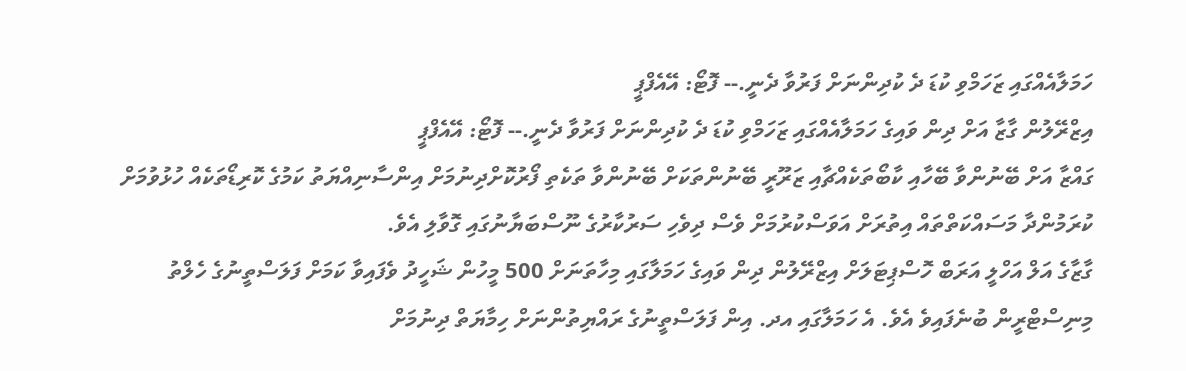ހަމަލާއެއްގައި ޒަހަމްވި ކުޑަ ދެ ކުދިންނަށް ފަރުވާ ދެނީ.-- ފޮޓޯ: އޭއެފްޕީ
އިޒްރޭލުން ގާޒާ އަށް ދިން ވައިގެ ހަމަލާއެއްގައި ޒަހަމްވި ކުޑަ ދެ ކުދިންނަށް ފަރުވާ ދެނީ.-- ފޮޓޯ: އޭއެފްޕީ
ގައްޒާ އަށް ބޭނުންވާ ބޭހާއި ކާބޯތަކެއްޗާއި ޒަރޫރީ ބޭނުންތަކަށް ބޭނުންވާ ތަކެތި ފޯރުކޮށްދިނުމަށް އިންސާނިއްޔަތު ކަމުގެ ކޮރިޑޯތަކެއް ހުޅުވުމަށް ކުރަމުންދާ މަސައްކަތްތައް އިތުރަށް އަވަސްކުރުމަށް ވެސް ދިވެހި ސަރުކާރުގެ ނޫސްބަޔާނުގައި ގޮވާލި އެވެ.
ގާޒާގެ އަލް އަހްލީ އަރަބް ހޮސްޕިޓަލަށް އިޒްރޭލުން ދިން ވައިގެ ހަމަލާގައި މިހާތަނަށް 500 މީހުން ޝަހީދު ވެފައިވާ ކަމަށް ފަލަސްތީނުގެ ހެލްތު މިނިސްޓްރީން ބުނެފައިވެ އެވެ. އެ ހަމަލާގައި އދ. އިން ފަލަސްތީނުގެ ރައްޔިތުންނަށް ހިމާޔަތް ދިނުމަށް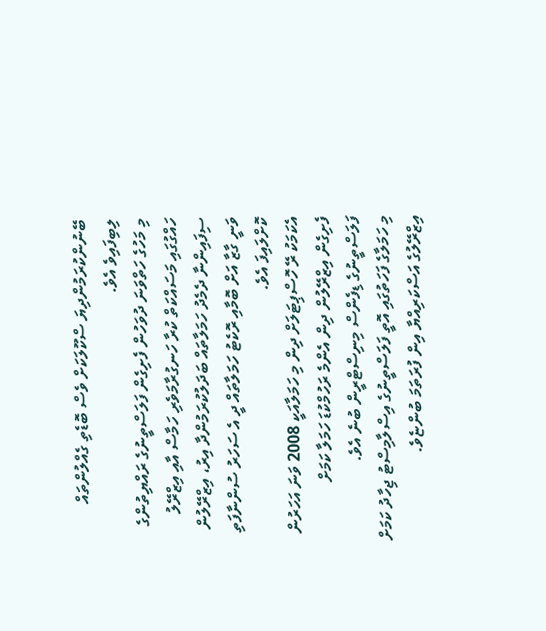ބޭނުންކުރަމުންދިޔަ ސްކޫލަކަށް ވެސް ބޮޑެތި ގެއްލުންތައް ލިބިފައިވެ އެވެ.
މި މަހުގެ ހަތްވަނަ ދުވަހުން ފެށިގެން ފަލަސްތީނުގެ ރައްޔިތުންގެ ހައްގުގައި މަސައްކަތް ކުރާ ހަނގުރާމަވެރި ހަމާސް އާއި އިޒްރޭލު ސިފައިންނާ ދެމެދު ހަމަލާތައް ބަދަލުކުރަމުންދާ އިރު، އިޒްރޭލުން ވަނީ ގާޒާ އަށް ބޮމާއި ރޮކެޓު ހަމަލާތައް ދީ އެ ސަހަރު ސުންނާފަތި ކޮށްލައިފަ އެވެ.
އެކަމަކު ރޭ ހޮސްޕިޓަލަށް ދިން މި ހަމަލާއަކީ 2008 ވަނަ އަހަރުން ފެށިގެން އިޒްރޭލުން ދިން އެންމެ ރަހުމްކުޑަ ހަމަލާ ކަމަށް ފަލަސްތީނުގެ ޑިފެންސް މިނިސްޓްރީން ބުނެ އެވެ.
މި ހަމަލާގެ ފަހަތުގައި އޮތީ ފަލަސްތީނުގެ އިސްލާމިސްޓު ޖިހާދު ކަމަށް އިޒްރޭލުގެ އަސްކަރިއްޔާ އިން ފުރަތަމަ ބުންޏެވެ.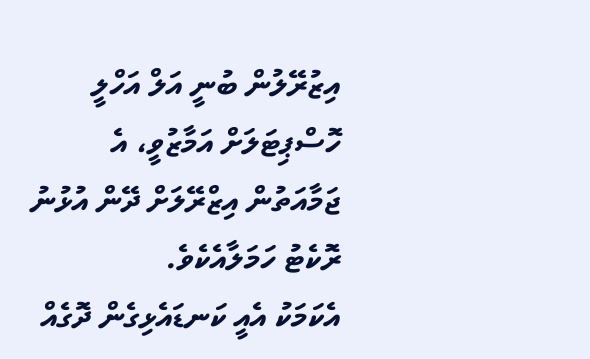އިޒުރޭލުން ބުނީ އަލް އަހްލީ ހޮސްޕިޓަލަށް އަމާޒުވީ، އެ ޖަމާއަތުން އިޒްރޭލަށް ދޭން އުޅުނު ރޮކެޓު ހަމަލާއެކެވެ.
އެކަމަކު އެއީ ކަނޑައެޅިގެން ދޮގެއް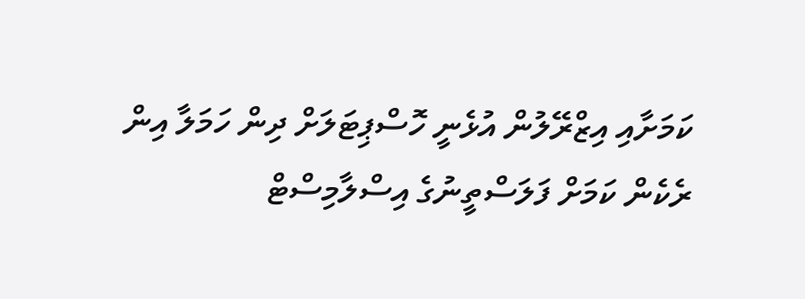ކަމަށާއި އިޒްރޭލުން އުޅެނީ ހޮސްޕިޓަލަށް ދިން ހަމަލާ އިން ރެކެން ކަމަށް ފަލަސްތީނުގެ އިސްލާމިސްޓް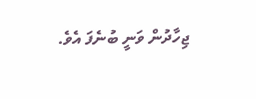ޖިހާދުން ވަނީ ބުނެފަ އެވެ.